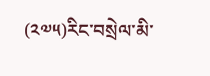(༢༧༥)རིང་བསྲེལ་མི་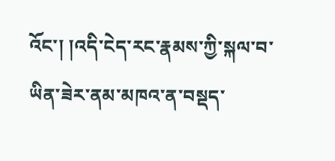འོང་། །འདི་ངེད་རང་རྣམས་ཀྱི་སྐལ་བ་ཡིན་ཟེར་ནམ་མཁའ་ན་བསྡད་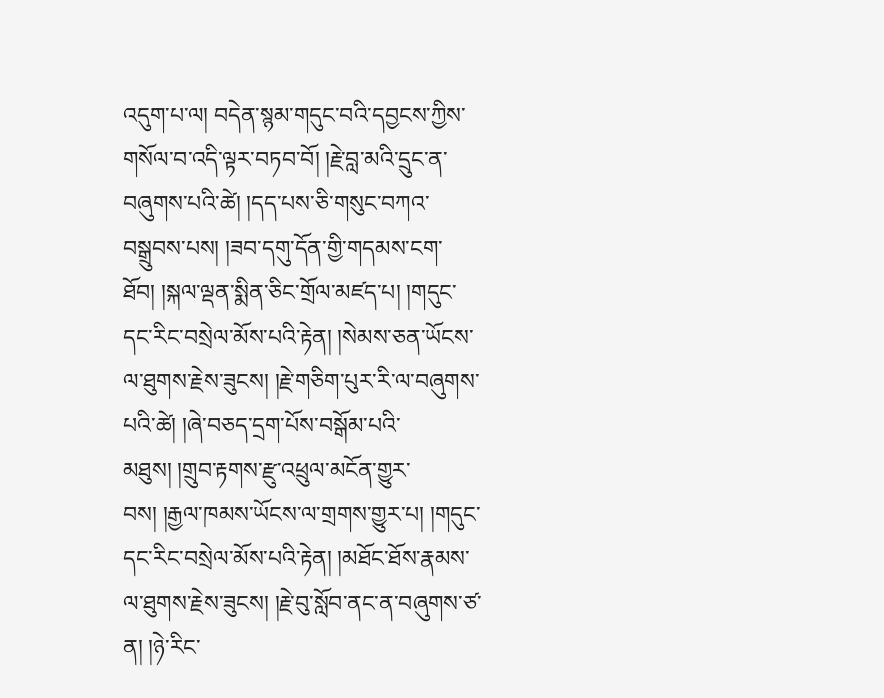འདུག་པ་ལ། བདེན་སྙམ་གདུང་བའི་དབྱངས་ཀྱིས་གསོལ་བ་འདི་ལྟར་བཏབ་བོ། །རྗེ་བླ་མའི་དྲུང་ན་བཞུགས་པའི་ཚེ། །དད་པས་ཅི་གསུང་བཀའ་བསྒྲུབས་པས། །ཟབ་དགུ་དོན་གྱི་གདམས་ངག་ཐོབ། །སྐལ་ལྡན་སྨིན་ཅིང་གྲོལ་མཛད་པ། །གདུང་དང་རིང་བསྲེལ་མོས་པའི་རྟེན། །སེམས་ཅན་ཡོངས་ལ་ཐུགས་རྗེས་ཟུངས། །རྗེ་གཅིག་པུར་རི་ལ་བཞུགས་པའི་ཚེ། །ཞེ་བཅད་དྲག་པོས་བསྒོམ་པའི་མཐུས། །གྲུབ་རྟགས་རྫུ་འཕྲུལ་མངོན་གྱུར་བས། །རྒྱལ་ཁམས་ཡོངས་ལ་གྲགས་གྱུར་པ། །གདུང་དང་རིང་བསྲེལ་མོས་པའི་རྟེན། །མཐོང་ཐོས་རྣམས་ལ་ཐུགས་རྗེས་ཟུངས། །རྗེ་བུ་སློབ་ནང་ན་བཞུགས་ཙ་ན། །ཉེ་རིང་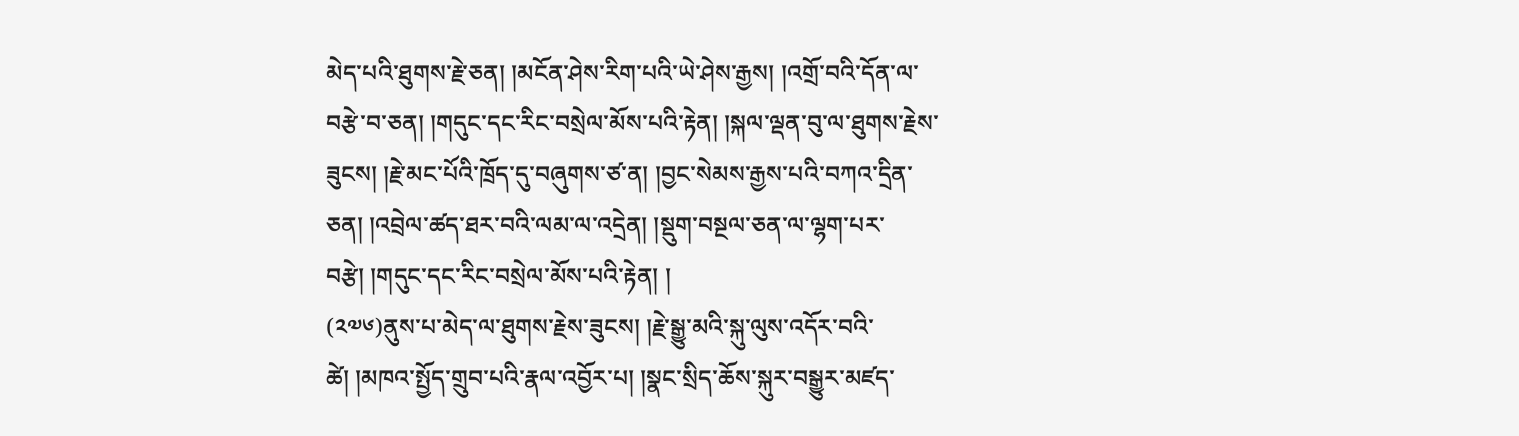མེད་པའི་ཐུགས་རྗེ་ཅན། །མངོན་ཤེས་རིག་པའི་ཡེ་ཤེས་རྒྱས། །འགྲོ་བའི་དོན་ལ་བརྩེ་བ་ཅན། །གདུང་དང་རིང་བསྲེལ་མོས་པའི་རྟེན། །སྐལ་ལྡན་བུ་ལ་ཐུགས་རྗེས་ཟུངས། །རྗེ་མང་པོའི་ཁྲོད་དུ་བཞུགས་ཙ་ན། །བྱང་སེམས་རྒྱས་པའི་བཀའ་དྲིན་ཅན། །འབྲེལ་ཚད་ཐར་བའི་ལམ་ལ་འདྲེན། །སྡུག་བསྔལ་ཅན་ལ་ལྷག་པར་བརྩེ། །གདུང་དང་རིང་བསྲེལ་མོས་པའི་རྟེན། །
(༢༧༦)ནུས་པ་མེད་ལ་ཐུགས་རྗེས་ཟུངས། །རྗེ་སྒྱུ་མའི་སྐུ་ལུས་འདོར་བའི་ཚེ། །མཁའ་སྤྱོད་གྲུབ་པའི་རྣལ་འབྱོར་པ། །སྣང་སྲིད་ཆོས་སྐུར་བསྒྱུར་མཛད་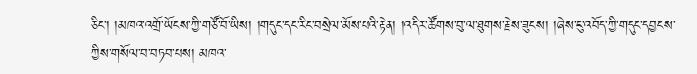ཅིང་། །མཁའ་འགྲོ་ཡོངས་ཀྱི་གཙོ་བོ་ཡིས། །གདུང་དང་རིང་བསྲེལ་མོས་པའི་རྟེན། །འདིར་ཚོགས་བུ་ལ་ཐུགས་རྗེས་ཟུངས། །ཞེས་ངུ་འབོད་ཀྱི་གདུང་དབྱངས་ཀྱིས་གསོལ་བ་བཏབ་པས། མཁའ་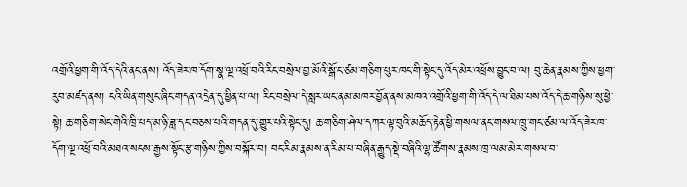འགྲོའི་ཕྱག་གི་འོད་དེའི་ནང་ནས། འོད་ཟེར་ཁ་དོག་སྣ་ལྔ་འཕྲོ་བའི་རིང་བསྲེལ་བྱ་མོའི་སྒོ་ང་ཙམ་གཅིག་པུར་ཁང་གི་སྟེང་དུ་འོད་མེར་འཕྲོས་བྱུང་བ་ལ། བུ་ཆེན་རྣམས་ཀྱིས་ཕྱག་རུབ་མཛད་ནས། ངའི་ཡིན་གསུང་ཞིང་གདན་འདྲེན་དུ་ཕྱིན་པ་ལ། རིང་བསྲེལ་དེ་སླར་ཡང་ནམ་མཁར་བྱོན་ནས་མཁའ་འགྲོའི་ཕྱག་གི་འོད་དེ་ལ་ཐིམ་པས་འོད་དེ་ཆ་གཉིས་སུ་ཕྱེ་སྟེ། ཆ་གཅིག་སེང་གེའི་ཁྲི་པད་མ་ཉི་ཟླ་དང་བཅས་པའི་གདན་དུ་གྱུར་པའི་སྟེང་དུ། ཆ་གཅིག་ཤེལ་དཀར་ལྟ་བུའི་མཆོད་རྟེན་ཕྱི་གསལ་ནང་གསལ་ཁྲུ་གང་ཙམ་ལ་འོད་ཟེར་ཁ་དོག་ལྔ་འཕྲོ་བའི་མཐའ་སངས་རྒྱས་སྟོང་རྩ་གཉིས་ཀྱིས་བསྐོར་བ། བང་རིམ་རྣམས་ན་རིམ་པ་བཞིན་རྒྱུད་སྡེ་བཞིའི་ལྷ་ཚོགས་རྣམས་ཁྲ་ལམ་མེར་གསལ་བ་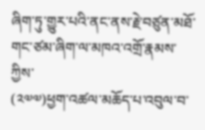ཞིག་ཏུ་གྱུར་པའི་ནང་ནས་རྗེ་བཙུན་མཐོ་གང་ཙམ་ཞིག་ལ་མཁའ་འགྲོ་རྣམས་ཀྱིས་
(༢༧༧)ཕྱག་འཚལ་མཆོད་པ་འབུལ་བ་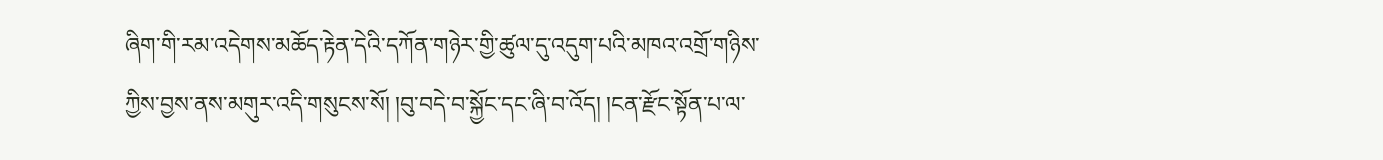ཞིག་གི་རམ་འདེགས་མཆོད་རྟེན་དེའི་དཀོན་གཉེར་གྱི་ཚུལ་དུ་འདུག་པའི་མཁའ་འགྲོ་གཉིས་ཀྱིས་བྱས་ནས་མགུར་འདི་གསུངས་སོ། །བུ་བདེ་བ་སྐྱོང་དང་ཞི་བ་འོད། །ངན་རྫོང་སྟོན་པ་ལ་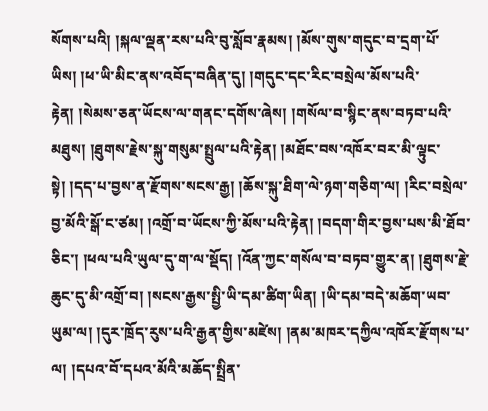སོགས་པའི། །སྐལ་ལྡན་རས་པའི་བུ་སློབ་རྣམས། །མོས་གུས་གདུང་བ་དྲག་པོ་ཡིས། །ཕ་ཡི་མིང་ནས་འབོད་བཞིན་དུ། །གདུང་དང་རིང་བསྲེལ་མོས་པའི་རྟེན། །སེམས་ཅན་ཡོངས་ལ་གནང་དགོས་ཞེས། །གསོལ་བ་སྙིང་ནས་བཏབ་པའི་མཐུས། །ཐུགས་རྗེས་སྐུ་གསུམ་སྤྲུལ་པའི་རྟེན། །མཐོང་བས་འཁོར་བར་མི་ལྟུང་སྟེ། །དད་པ་བྱས་ན་རྫོགས་སངས་རྒྱ། །ཆོས་སྐུ་ཐིག་ལེ་ཉག་གཅིག་ལ། །རིང་བསྲེལ་བྱ་མོའི་སྒོ་ང་ཙམ། །འགྲོ་བ་ཡོངས་ཀྱི་མོས་པའི་རྟེན། །བདག་གིར་བྱས་པས་མི་ཐོབ་ཅིང་། །ཕལ་པའི་ཡུལ་དུ་ག་ལ་སྡོད། །འོན་ཀྱང་གསོལ་བ་བཏབ་གྱུར་ན། །ཐུགས་རྗེ་ཆུང་དུ་མི་འགྲོ་བ། །སངས་རྒྱས་སྤྱི་ཡི་དམ་ཚིག་ཡིན། །ཡི་དམ་བདེ་མཆོག་ཡབ་ཡུམ་ལ། །དུར་ཁྲོད་རུས་པའི་རྒྱན་གྱིས་མཛེས། །ནམ་མཁར་དཀྱིལ་འཁོར་རྫོགས་པ་ལ། །དཔའ་བོ་དཔའ་མོའི་མཆོད་སྤྲིན་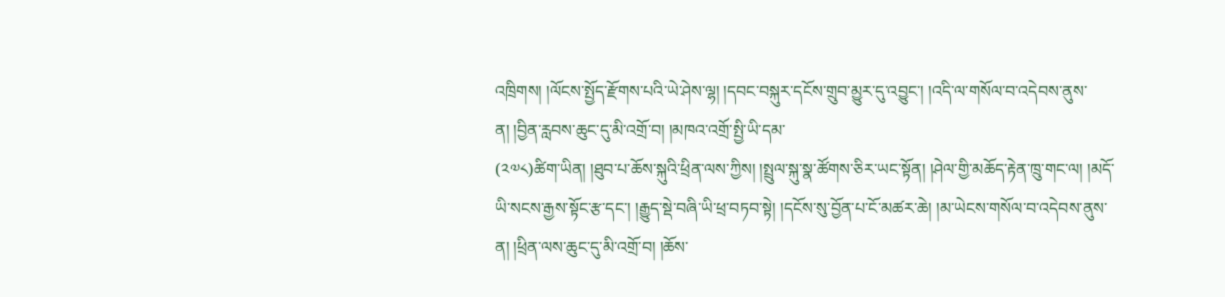འཁྲིགས། །ལོངས་སྤྱོད་རྫོགས་པའི་ཡེ་ཤེས་ལྷ། །དབང་བསྐུར་དངོས་གྲུབ་མྱུར་དུ་འབྱུང་། །འདི་ལ་གསོལ་བ་འདེབས་ནུས་ན། །བྱིན་རླབས་ཆུང་དུ་མི་འགྲོ་བ། །མཁའ་འགྲོ་སྤྱི་ཡི་དམ་
(༢༧༨)ཚིག་ཡིན། །ཐུབ་པ་ཆོས་སྐུའི་ཕྲིན་ལས་ཀྱིས། །སྤྲུལ་སྐུ་སྣ་ཚོགས་ཅིར་ཡང་སྟོན། །ཤེལ་གྱི་མཆོད་རྟེན་ཁྲུ་གང་ལ། །མདོ་ཡི་སངས་རྒྱས་སྟོང་རྩ་དང་། །རྒྱུད་སྡེ་བཞི་ཡི་ཕྲ་བཏབ་སྟེ། །དངོས་སུ་བྱོན་པ་ངོ་མཚར་ཆེ། །མ་ཡེངས་གསོལ་བ་འདེབས་ནུས་ན། །ཕྲིན་ལས་ཆུང་དུ་མི་འགྲོ་བ། །ཆོས་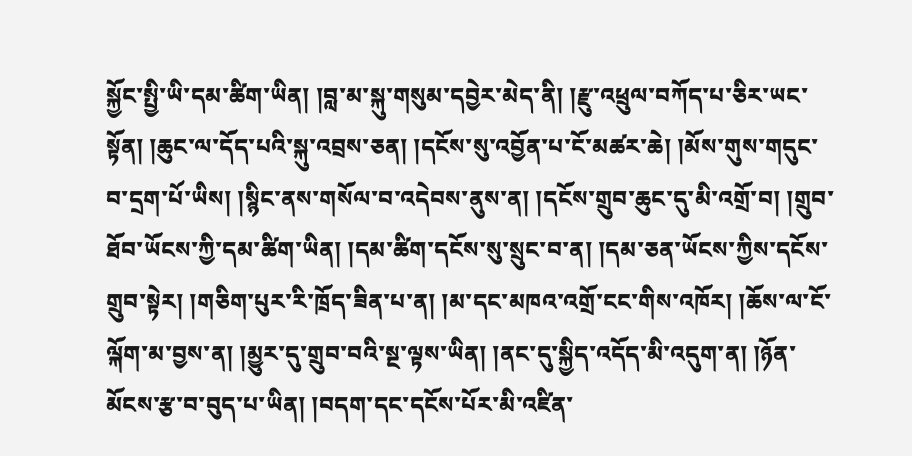སྐྱོང་སྤྱི་ཡི་དམ་ཚིག་ཡིན། །བླ་མ་སྐུ་གསུམ་དབྱེར་མེད་ནི། །རྫུ་འཕྲུལ་བཀོད་པ་ཅིར་ཡང་སྟོན། །ཆུང་ལ་དོད་པའི་སྐུ་འབྲས་ཅན། །དངོས་སུ་འབྱོན་པ་ངོ་མཚར་ཆེ། །མོས་གུས་གདུང་བ་དྲག་པོ་ཡིས། །སྙིང་ནས་གསོལ་བ་འདེབས་ནུས་ན། །དངོས་གྲུབ་ཆུང་དུ་མི་འགྲོ་བ། །གྲུབ་ཐོབ་ཡོངས་ཀྱི་དམ་ཚིག་ཡིན། །དམ་ཚིག་དངོས་སུ་སྲུང་བ་ན། །དམ་ཅན་ཡོངས་ཀྱིས་དངོས་གྲུབ་སྟེར། །གཅིག་པུར་རི་ཁྲོད་ཟིན་པ་ན། །མ་དང་མཁའ་འགྲོ་ངང་གིས་འཁོར། །ཆོས་ལ་ངོ་ལྐོག་མ་བྱས་ན། །མྱུར་དུ་གྲུབ་བའི་སྔ་ལྟས་ཡིན། །ནང་དུ་སྐྱིད་འདོད་མི་འདུག་ན། །ཉོན་མོངས་རྩ་བ་བུད་པ་ཡིན། །བདག་དང་དངོས་པོར་མི་འཛིན་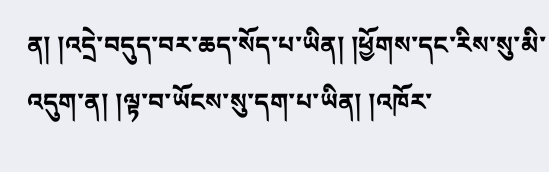ན། །འདྲེ་བདུད་བར་ཆད་སོད་པ་ཡིན། །ཕྱོགས་དང་རིས་སུ་མི་འདུག་ན། །ལྟ་བ་ཡོངས་སུ་དག་པ་ཡིན། །འཁོར་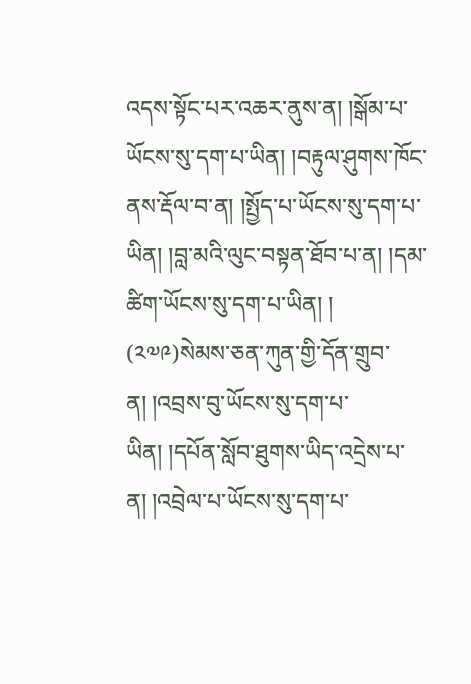འདས་སྟོང་པར་འཆར་ནུས་ན། །སྒོམ་པ་ཡོངས་སུ་དག་པ་ཡིན། །བརྟུལ་ཤུགས་ཁོང་ནས་རྡོལ་བ་ན། །སྤྱོད་པ་ཡོངས་སུ་དག་པ་ཡིན། །བླ་མའི་ལུང་བསྟན་ཐོབ་པ་ན། །དམ་ཚིག་ཡོངས་སུ་དག་པ་ཡིན། །
(༢༧༩)སེམས་ཅན་ཀུན་གྱི་དོན་གྲུབ་ན། །འབྲས་བུ་ཡོངས་སུ་དག་པ་ཡིན། །དཔོན་སློབ་ཐུགས་ཡིད་འདྲེས་པ་ན། །འབྲེལ་པ་ཡོངས་སུ་དག་པ་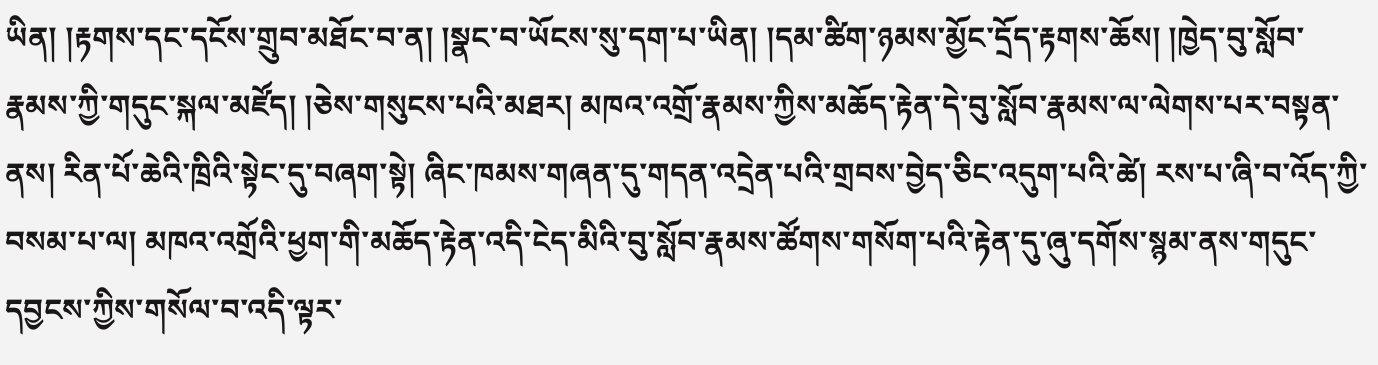ཡིན། །རྟགས་དང་དངོས་གྲུབ་མཐོང་བ་ན། །སྣང་བ་ཡོངས་སུ་དག་པ་ཡིན། །དམ་ཚིག་ཉམས་མྱོང་དྲོད་རྟགས་ཆོས། །ཁྱེད་བུ་སློབ་རྣམས་ཀྱི་གདུང་སྐལ་མཛོད། །ཅེས་གསུངས་པའི་མཐར། མཁའ་འགྲོ་རྣམས་ཀྱིས་མཆོད་རྟེན་དེ་བུ་སློབ་རྣམས་ལ་ལེགས་པར་བསྟན་ནས། རིན་པོ་ཆེའི་ཁྲིའི་སྟེང་དུ་བཞག་སྟེ། ཞིང་ཁམས་གཞན་དུ་གདན་འདྲེན་པའི་གྲབས་བྱེད་ཅིང་འདུག་པའི་ཚེ། རས་པ་ཞི་བ་འོད་ཀྱི་བསམ་པ་ལ། མཁའ་འགྲོའི་ཕྱག་གི་མཆོད་རྟེན་འདི་ངེད་མིའི་བུ་སློབ་རྣམས་ཚོགས་གསོག་པའི་རྟེན་དུ་ཞུ་དགོས་སྙམ་ནས་གདུང་དབྱངས་ཀྱིས་གསོལ་བ་འདི་ལྟར་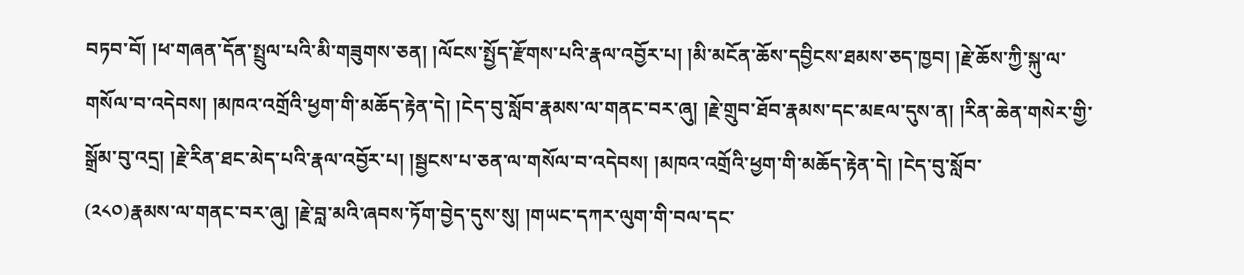བཏབ་བོ། །ཕ་གཞན་དོན་སྤྲུལ་པའི་མི་གཟུགས་ཅན། །ལོངས་སྤྱོད་རྫོགས་པའི་རྣལ་འབྱོར་པ། །མི་མངོན་ཆོས་དབྱིངས་ཐམས་ཅད་ཁྱབ། །རྗེ་ཆོས་ཀྱི་སྐུ་ལ་གསོལ་བ་འདེབས། །མཁའ་འགྲོའི་ཕྱག་གི་མཆོད་རྟེན་དེ། །ངེད་བུ་སློབ་རྣམས་ལ་གནང་བར་ཞུ། །རྗེ་གྲུབ་ཐོབ་རྣམས་དང་མཇལ་དུས་ན། །རིན་ཆེན་གསེར་གྱི་སྒྲོམ་བུ་འདྲ། །རྗེ་རིན་ཐང་མེད་པའི་རྣལ་འབྱོར་པ། །སྦྱངས་པ་ཅན་ལ་གསོལ་བ་འདེབས། །མཁའ་འགྲོའི་ཕྱག་གི་མཆོད་རྟེན་དེ། །ངེད་བུ་སློབ་
(༢༨༠)རྣམས་ལ་གནང་བར་ཞུ། །རྗེ་བླ་མའི་ཞབས་ཏོག་བྱེད་དུས་སུ། །གཡང་དཀར་ལུག་གི་བལ་དང་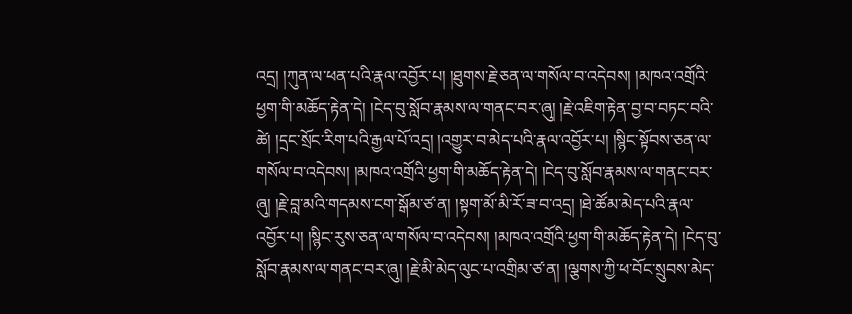འདྲ། །ཀུན་ལ་ཕན་པའི་རྣལ་འབྱོར་པ། །ཐུགས་རྗེ་ཅན་ལ་གསོལ་བ་འདེབས། །མཁའ་འགྲོའི་ཕྱག་གི་མཆོད་རྟེན་དེ། །ངེད་བུ་སློབ་རྣམས་ལ་གནང་བར་ཞུ། །རྗེ་འཇིག་རྟེན་བྱ་བ་བཏང་བའི་ཚེ། །དྲང་སྲོང་རིག་པའི་རྒྱལ་པོ་འདྲ། །འགྱུར་བ་མེད་པའི་རྣལ་འབྱོར་པ། །སྙིང་སྟོབས་ཅན་ལ་གསོལ་བ་འདེབས། །མཁའ་འགྲོའི་ཕྱག་གི་མཆོད་རྟེན་དེ། །ངེད་བུ་སློབ་རྣམས་ལ་གནང་བར་ཞུ། །རྗེ་བླ་མའི་གདམས་ངག་སྒོམ་ཙ་ན། །སྟག་མོ་མི་རོ་ཟ་བ་འདྲ། །ཐེ་ཚོམ་མེད་པའི་རྣལ་འབྱོར་པ། །སྙིང་རུས་ཅན་ལ་གསོལ་བ་འདེབས། །མཁའ་འགྲོའི་ཕྱག་གི་མཆོད་རྟེན་དེ། །ངེད་བུ་སློབ་རྣམས་ལ་གནང་བར་ཞུ། །རྗེ་མི་མེད་ལུང་པ་འགྲིམ་ཙ་ན། །ལྕགས་ཀྱི་ཕ་བོང་སྲུབས་མེད་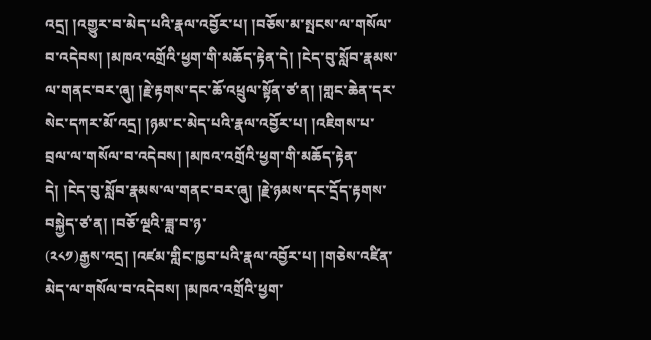འདྲ། །འགྱུར་བ་མེད་པའི་རྣལ་འབྱོར་པ། །བཅོས་མ་སྤངས་ལ་གསོལ་བ་འདེབས། །མཁའ་འགྲོའི་ཕྱག་གི་མཆོད་རྟེན་དེ། །ངེད་བུ་སློབ་རྣམས་ལ་གནང་བར་ཞུ། །རྗེ་རྟགས་དང་ཆོ་འཕྲུལ་སྟོན་ཙ་ན། །གླང་ཆེན་དར་སེང་དཀར་མོ་འདྲ། །ཉམ་ང་མེད་པའི་རྣལ་འབྱོར་པ། །འཇིགས་པ་བྲལ་ལ་གསོལ་བ་འདེབས། །མཁའ་འགྲོའི་ཕྱག་གི་མཆོད་རྟེན་དེ། །ངེད་བུ་སློབ་རྣམས་ལ་གནང་བར་ཞུ། །རྗེ་ཉམས་དང་དྲོད་རྟགས་བསྐྱེད་ཙ་ན། །བཅོ་ལྔའི་ཟླ་བ་ཉ་
(༢༨༡)རྒྱས་འདྲ། །འཛམ་གླིང་ཁྱབ་པའི་རྣལ་འབྱོར་པ། །གཅེས་འཛིན་མེད་ལ་གསོལ་བ་འདེབས། །མཁའ་འགྲོའི་ཕྱག་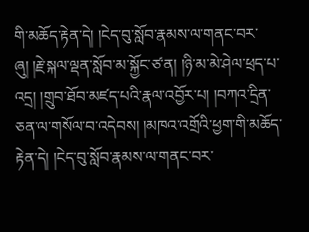གི་མཆོད་རྟེན་དེ། །ངེད་བུ་སློབ་རྣམས་ལ་གནང་བར་ཞུ། །རྗེ་སྐལ་ལྡན་སློབ་མ་སྐྱོང་ཙ་ན། །ཉི་མ་མེ་ཤེལ་ཕྲད་པ་འདྲ། །གྲུབ་ཐོབ་མཛད་པའི་རྣལ་འབྱོར་པ། །བཀའ་དྲིན་ཅན་ལ་གསོལ་བ་འདེབས། །མཁའ་འགྲོའི་ཕྱག་གི་མཆོད་རྟེན་དེ། །ངེད་བུ་སློབ་རྣམས་ལ་གནང་བར་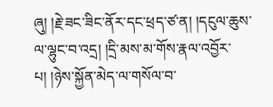ཞུ། །རྗེ་ཟང་ཟིང་ནོར་དང་ཕྲད་ཙ་ན། །དངུལ་ཆུས་ལ་ལྷུང་བ་འདྲ། །དྲི་མས་མ་གོས་རྣལ་འབྱོར་པ། །ཉེས་སྐྱོན་མེད་ལ་གསོལ་བ་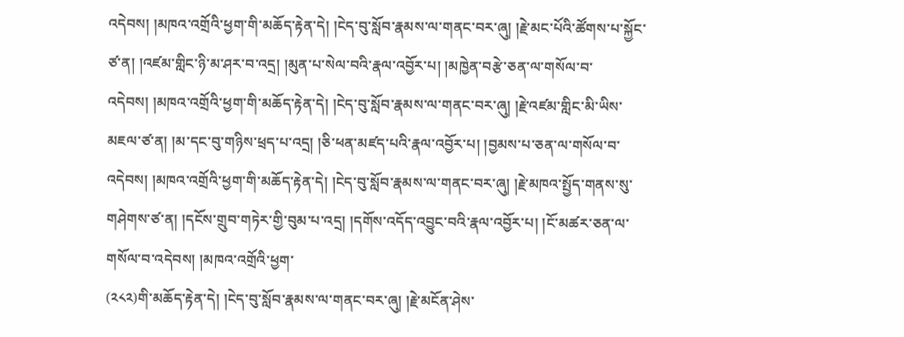འདེབས། །མཁའ་འགྲོའི་ཕྱག་གི་མཆོད་རྟེན་དེ། །ངེད་བུ་སློབ་རྣམས་ལ་གནང་བར་ཞུ། །རྗེ་མང་པོའི་ཚོགས་པ་སྐྱོང་ཙ་ན། །འཛམ་གླིང་ཉི་མ་ཤར་བ་འདྲ། །མུན་པ་སེལ་བའི་རྣལ་འབྱོར་པ། །མཁྱེན་བརྩེ་ཅན་ལ་གསོལ་བ་འདེབས། །མཁའ་འགྲོའི་ཕྱག་གི་མཆོད་རྟེན་དེ། །ངེད་བུ་སློབ་རྣམས་ལ་གནང་བར་ཞུ། །རྗེ་འཛམ་གླིང་མི་ཡིས་མཇལ་ཙ་ན། །མ་དང་བུ་གཉིས་ཕྲད་པ་འདྲ། །ཅི་ཕན་མཛད་པའི་རྣལ་འབྱོར་པ། །བྱམས་པ་ཅན་ལ་གསོལ་བ་འདེབས། །མཁའ་འགྲོའི་ཕྱག་གི་མཆོད་རྟེན་དེ། །ངེད་བུ་སློབ་རྣམས་ལ་གནང་བར་ཞུ། །རྗེ་མཁའ་སྤྱོད་གནས་སུ་གཤེགས་ཙ་ན། །དངོས་གྲུབ་གཏེར་གྱི་བུམ་པ་འདྲ། །དགོས་འདོད་འབྱུང་བའི་རྣལ་འབྱོར་པ། །ངོ་མཚར་ཅན་ལ་གསོལ་བ་འདེབས། །མཁའ་འགྲོའི་ཕྱག་
(༢༨༢)གི་མཆོད་རྟེན་དེ། །ངེད་བུ་སློབ་རྣམས་ལ་གནང་བར་ཞུ། །རྗེ་མངོན་ཤེས་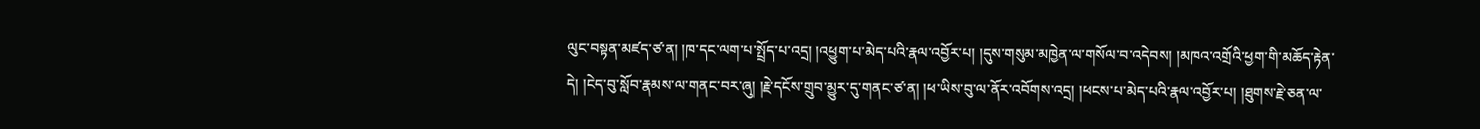ལུང་བསྟན་མཛད་ཙ་ན། །ཁ་དང་ལག་པ་སྤྲོད་པ་འདྲ། །འཕྱུག་པ་མེད་པའི་རྣལ་འབྱོར་པ། །དུས་གསུམ་མཁྱེན་ལ་གསོལ་བ་འདེབས། །མཁའ་འགྲོའི་ཕྱག་གི་མཆོད་རྟེན་དེ། །ངེད་བུ་སློབ་རྣམས་ལ་གནང་བར་ཞུ། །རྗེ་དངོས་གྲུབ་མྱུར་དུ་གནང་ཙ་ན། །ཕ་ཡིས་བུ་ལ་ནོར་འབོགས་འདྲ། །ཕངས་པ་མེད་པའི་རྣལ་འབྱོར་པ། །ཐུགས་རྗེ་ཅན་ལ་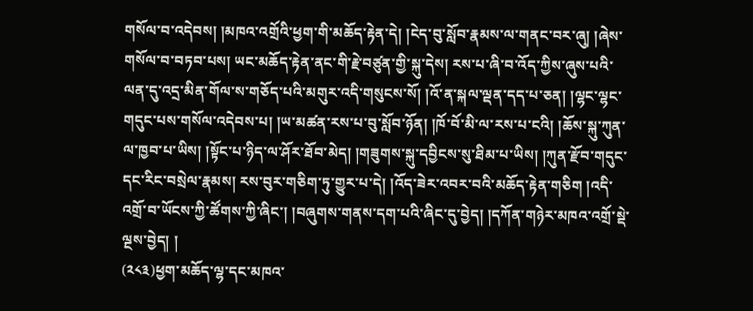གསོལ་བ་འདེབས། །མཁའ་འགྲོའི་ཕྱག་གི་མཆོད་རྟེན་དེ། །ངེད་བུ་སློབ་རྣམས་ལ་གནང་བར་ཞུ། །ཞེས་གསོལ་བ་བཏབ་པས། ཡང་མཆོད་རྟེན་ནང་གི་རྗེ་བཙུན་གྱི་སྐུ་དེས། རས་པ་ཞི་བ་འོད་ཀྱིས་ཞུས་པའི་ལན་དུ་འདྲ་མིན་གོལ་ས་གཅོད་པའི་མགུར་འདི་གསུངས་སོ། །འོ་ན་སྐལ་ལྡན་དད་པ་ཅན། །ལྷང་ལྷང་གདུང་པས་གསོལ་འདེབས་པ། །ཡ་མཚན་རས་པ་བུ་སློབ་ཉོན། །ཁོ་བོ་མི་ལ་རས་པ་ངའི། །ཆོས་སྐུ་ཀུན་ལ་ཁྱབ་པ་ཡིས། །སྟོང་པ་ཉིད་ལ་ཤོར་ཐོབ་མེད། །གཟུགས་སྐུ་དབྱིངས་སུ་ཐིམ་པ་ཡིས། །ཀུན་རྫོབ་གདུང་དང་རིང་བསྲེལ་རྣམས། རས་བུར་གཅིག་ཏུ་གྱུར་པ་དེ། །འོད་ཟེར་འབར་བའི་མཆོད་རྟེན་གཅིག །འདི་འགྲོ་བ་ཡོངས་ཀྱི་ཚོགས་ཀྱི་ཞིང་། །བཞུགས་གནས་དག་པའི་ཞིང་དུ་བྱེད། །དཀོན་གཉེར་མཁའ་འགྲོ་སྡེ་ལྔས་བྱེད། །
(༢༨༣)ཕྱག་མཆོད་ལྷ་དང་མཁའ་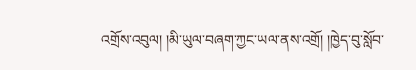འགྲོས་འབུལ། །མི་ཡུལ་བཞག་ཀྱང་ཡལ་ནས་འགྲོ། །ཁྱེད་བུ་སློབ་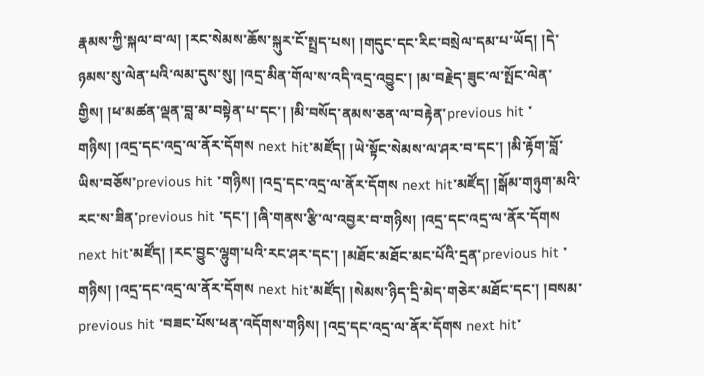རྣམས་ཀྱི་སྐལ་བ་ལ། །རང་སེམས་ཆོས་སྐུར་ངོ་སྤྲད་པས། །གདུང་དང་རིང་བསྲེལ་དམ་པ་ཡོད། །དེ་ཉམས་སུ་ལེན་པའི་ལམ་དུས་སུ། །འདྲ་མིན་གོལ་ས་འདི་འདྲ་འབྱུང་། །མ་བརྗེད་ཟུང་ལ་སྤོང་ལེན་གྱིས། །ཕ་མཚན་ལྡན་བླ་མ་བསྟེན་པ་དང་། །མི་བསོད་ནམས་ཅན་ལ་བརྟེན་previous hit ་གཉིས། །འདྲ་དང་འདྲ་ལ་ནོར་དོགས next hit་མཛོད། །ཡེ་སྟོང་སེམས་ལ་ཤར་བ་དང་། །མི་རྟོག་བློ་ཡིས་བཅོས་previous hit ་གཉིས། །འདྲ་དང་འདྲ་ལ་ནོར་དོགས next hit་མཛོད། །སྒོམ་གཉུག་མའི་རང་ས་ཟིན་previous hit ་དང་། །ཞི་གནས་རྩི་ལ་འབྱར་བ་གཉིས། །འདྲ་དང་འདྲ་ལ་ནོར་དོགས next hit་མཛོད། །རང་བྱུང་ལྷུག་པའི་རང་ཤར་དང་། །མཐོང་མཐོང་མང་པོའི་དྲན་previous hit ་གཉིས། །འདྲ་དང་འདྲ་ལ་ནོར་དོགས next hit་མཛོད། །སེམས་ཉིད་དྲི་མེད་གཅེར་མཐོང་དང་། །བསམ་previous hit ་བཟང་པོས་ཕན་འདོགས་གཉིས། །འདྲ་དང་འདྲ་ལ་ནོར་དོགས next hit་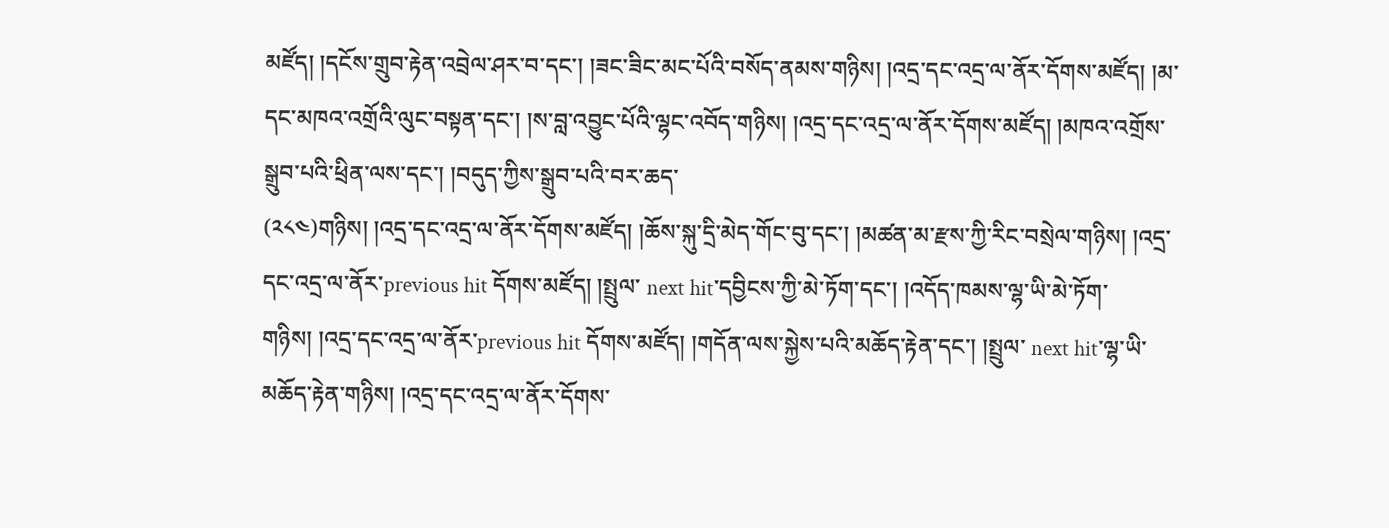མཛོད། །དངོས་གྲུབ་རྟེན་འབྲེལ་ཤར་བ་དང་། །ཟང་ཟིང་མང་པོའི་བསོད་ནམས་གཉིས། །འདྲ་དང་འདྲ་ལ་ནོར་དོགས་མཛོད། །མ་དང་མཁའ་འགྲོའི་ལུང་བསྟན་དང་། །ས་བླ་འབྱུང་པོའི་ལྷང་འབོད་གཉིས། །འདྲ་དང་འདྲ་ལ་ནོར་དོགས་མཛོད། །མཁའ་འགྲོས་སྒྲུབ་པའི་ཕྲིན་ལས་དང་། །བདུད་ཀྱིས་སྒྲུབ་པའི་བར་ཆད་
(༢༨༤)གཉིས། །འདྲ་དང་འདྲ་ལ་ནོར་དོགས་མཛོད། །ཆོས་སྐུ་དྲི་མེད་གོང་བུ་དང་། །མཚན་མ་རྫས་ཀྱི་རིང་བསྲེལ་གཉིས། །འདྲ་དང་འདྲ་ལ་ནོར་previous hit དོགས་མཛོད། །སྤྲུལ་ next hit་དབྱིངས་ཀྱི་མེ་ཏོག་དང་། །འདོད་ཁམས་ལྷ་ཡི་མེ་ཏོག་གཉིས། །འདྲ་དང་འདྲ་ལ་ནོར་previous hit དོགས་མཛོད། །གདོན་ལས་སྐྱེས་པའི་མཆོད་རྟེན་དང་། །སྤྲུལ་ next hit་ལྷ་ཡི་མཆོད་རྟེན་གཉིས། །འདྲ་དང་འདྲ་ལ་ནོར་དོགས་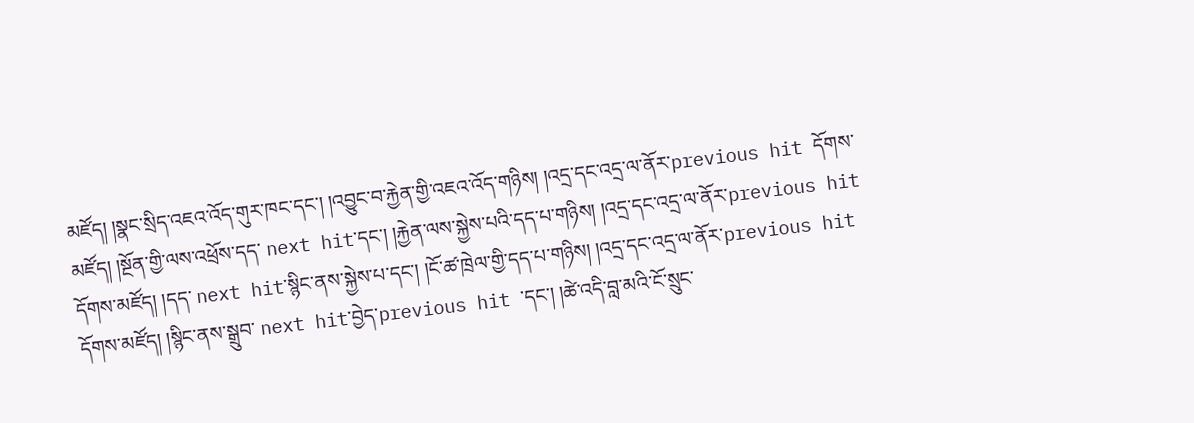མཛོད། །སྣང་སྲིད་འཇའ་འོད་གུར་ཁང་དང་། །འབྱུང་བ་རྐྱེན་གྱི་འཇའ་འོད་གཉིས། །འདྲ་དང་འདྲ་ལ་ནོར་previous hit དོགས་མཛོད། །སྔོན་གྱི་ལས་འཕྲོས་དད་ next hit་དང་། །རྐྱེན་ལས་སྐྱེས་པའི་དད་པ་གཉིས། །འདྲ་དང་འདྲ་ལ་ནོར་previous hit དོགས་མཛོད། །དད་ next hit་སྙིང་ནས་སྐྱེས་པ་དང་། །ངོ་ཚ་ཁྲེལ་གྱི་དད་པ་གཉིས། །འདྲ་དང་འདྲ་ལ་ནོར་previous hit དོགས་མཛོད། །སྙིང་ནས་སྒྲུབ་ next hit་བྱེད་previous hit ་དང་། །ཚེ་འདི་བླ་མའི་ངོ་སྲུང་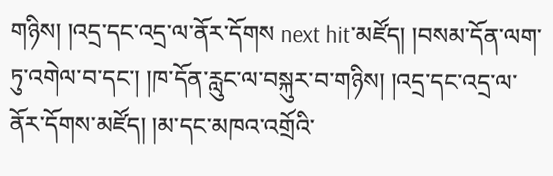གཉིས། །འདྲ་དང་འདྲ་ལ་ནོར་དོགས next hit་མཛོད། །བསམ་དོན་ལག་ཏུ་འགེལ་བ་དང་། །ཁ་དོན་རླུང་ལ་བསྐུར་བ་གཉིས། །འདྲ་དང་འདྲ་ལ་ནོར་དོགས་མཛོད། །མ་དང་མཁའ་འགྲོའི་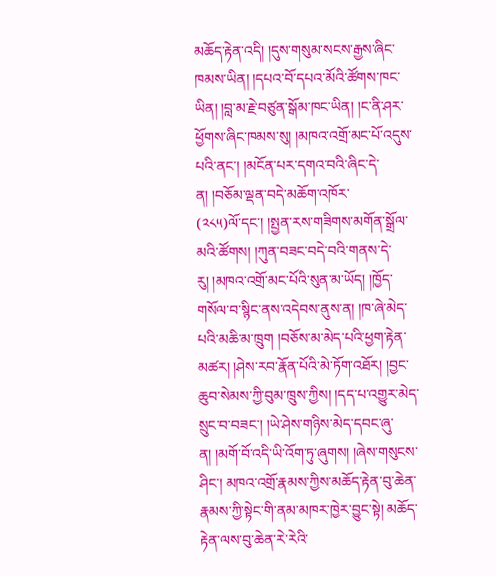མཆོད་རྟེན་འདི། །དུས་གསུམ་སངས་རྒྱས་ཞིང་ཁམས་ཡིན། །དཔའ་བོ་དཔའ་མོའི་ཚོགས་ཁང་ཡིན། །བླ་མ་རྗེ་བཙུན་སྒོམ་ཁང་ཡིན། །ང་ནི་ཤར་ཕྱོགས་ཞིང་ཁམས་སུ། །མཁའ་འགྲོ་མང་པོ་འདུས་པའི་ནང་། །མངོན་པར་དགའ་བའི་ཞིང་དེ་ན། །བཅོམ་ལྡན་བདེ་མཆོག་འཁོར་
(༢༨༥)ལོ་དང་། །སྤྱན་རས་གཟིགས་མགོན་སྒྲོལ་མའི་ཚོགས། །ཀུན་བཟང་བདེ་བའི་གནས་དེ་རུ། །མཁའ་འགྲོ་མང་པོའི་སུན་མ་ཡོད། །ཁྱོད་གསོལ་བ་སྙིང་ནས་འདེབས་ནུས་ན། །ཁ་ཞེ་མེད་པའི་མཆི་མ་ཁྲུག །བཅོས་མ་མེད་པའི་ཕྱག་རྟེན་མཚར། །ཤེས་རབ་རྣོན་པོའི་མེ་ཏོག་འཐོར། །བྱང་ཆུབ་སེམས་ཀྱི་བུམ་ཁྲུས་ཀྱིས། །དད་པ་འགྱུར་མེད་སྲུང་བ་བཟང་། །ཡེ་ཤེས་གཉིས་མེད་དབང་ཞུ་ན། །མགོ་བོ་འདི་ཡི་འོག་ཏུ་ཞུགས། །ཞེས་གསུངས་ཤིང་། མཁའ་འགྲོ་རྣམས་ཀྱིས་མཆོད་རྟེན་བུ་ཆེན་རྣམས་ཀྱི་སྟེང་གི་ནམ་མཁར་ཁྱེར་བྱུང་སྟེ། མཆོད་རྟེན་ལས་བུ་ཆེན་རེ་རེའི་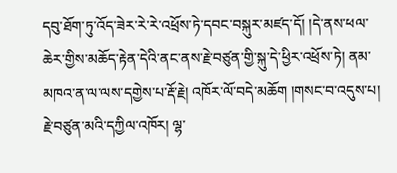དབུ་ཐོག་ཏུ་འོད་ཟེར་རེ་རེ་འཕྲོས་ཏེ་དབང་བསྐུར་མཛད་དོ། །དེ་ནས་ཕལ་ཆེར་གྱིས་མཆོད་རྟེན་དེའི་ནང་ནས་རྗེ་བཙུན་གྱི་སྐུ་དེ་ཕྱིར་འཕྲོས་ཏེ། ནམ་མཁའ་ན་ལ་ལས་དགྱེས་པ་རྡོ་རྗེ། འཁོར་ལོ་བདེ་མཆོག །གསང་བ་འདུས་པ། རྗེ་བཙུན་མའི་དཀྱིལ་འཁོར། ལྷ་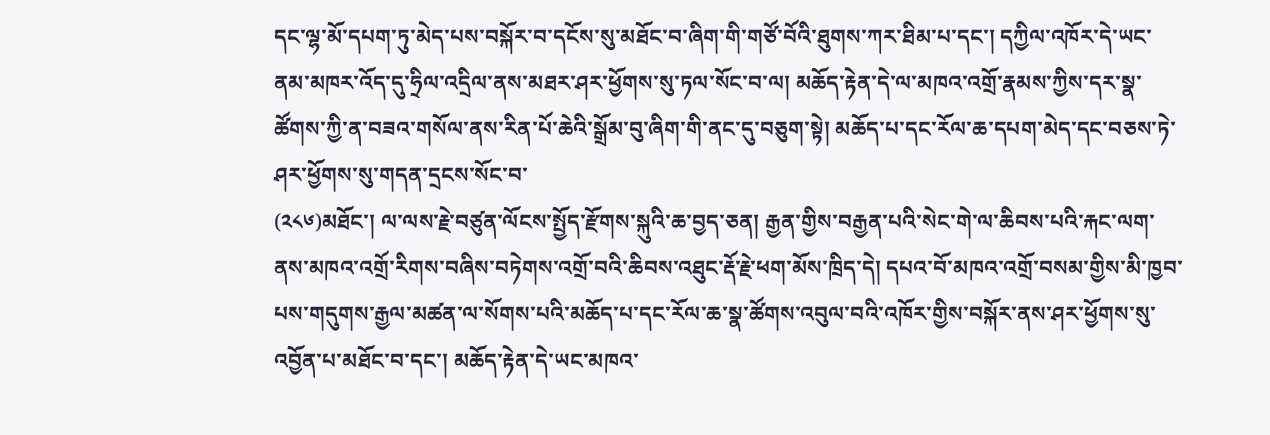དང་ལྷ་མོ་དཔག་ཏུ་མེད་པས་བསྐོར་བ་དངོས་སུ་མཐོང་བ་ཞིག་གི་གཙོ་བོའི་ཐུགས་ཀར་ཐིམ་པ་དང་། དཀྱིལ་འཁོར་དེ་ཡང་ནམ་མཁར་འོད་དུ་ཧྲིལ་འདྲིལ་ནས་མཐར་ཤར་ཕྱོགས་སུ་ཏལ་སོང་བ་ལ། མཆོད་རྟེན་དེ་ལ་མཁའ་འགྲོ་རྣམས་ཀྱིས་དར་སྣ་ཚོགས་ཀྱི་ན་བཟའ་གསོལ་ནས་རིན་པོ་ཆེའི་སྒྲོམ་བུ་ཞིག་གི་ནང་དུ་བཅུག་སྟེ། མཆོད་པ་དང་རོལ་ཆ་དཔག་མེད་དང་བཅས་ཏེ་ཤར་ཕྱོགས་སུ་གདན་དྲངས་སོང་བ་
(༢༨༦)མཐོང་། ལ་ལས་རྗེ་བཙུན་ལོངས་སྤྱོད་རྫོགས་སྐུའི་ཆ་བྱད་ཅན། རྒྱན་གྱིས་བརྒྱན་པའི་སེང་གེ་ལ་ཆིབས་པའི་རྐང་ལག་ནས་མཁའ་འགྲོ་རིགས་བཞིས་བཏེགས་འགྲོ་བའི་ཆིབས་འཐུང་རྡོ་རྗེ་ཕག་མོས་ཁྲིད་དེ། དཔའ་བོ་མཁའ་འགྲོ་བསམ་གྱིས་མི་ཁྱབ་པས་གདུགས་རྒྱལ་མཚན་ལ་སོགས་པའི་མཆོད་པ་དང་རོལ་ཆ་སྣ་ཚོགས་འབུལ་བའི་འཁོར་གྱིས་བསྐོར་ནས་ཤར་ཕྱོགས་སུ་འབྱོན་པ་མཐོང་བ་དང་། མཆོད་རྟེན་དེ་ཡང་མཁའ་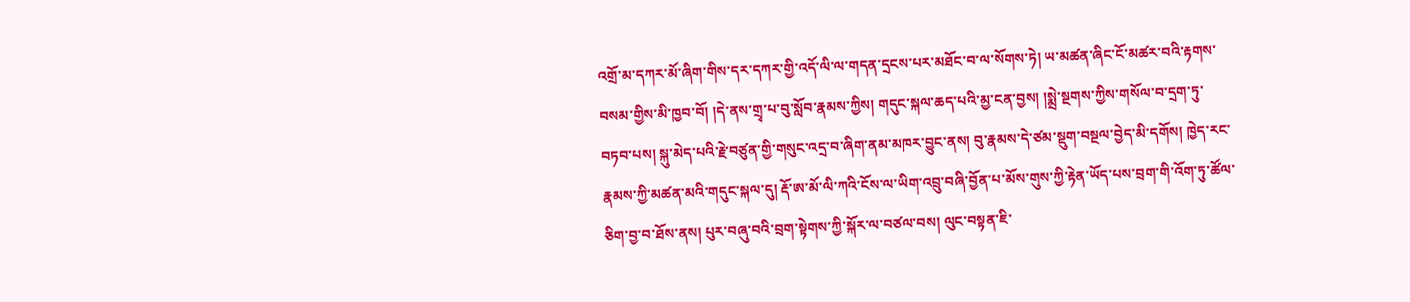འགྲོ་མ་དཀར་མོ་ཞིག་གིས་དར་དཀར་གྱི་འདོ་ལི་ལ་གདན་དྲངས་པར་མཐོང་བ་ལ་སོགས་ཏེ། ཡ་མཚན་ཞིང་ངོ་མཚར་བའི་རྟགས་བསམ་གྱིས་མི་ཁྱབ་བོ། །དེ་ནས་གྲྭ་པ་བུ་སློབ་རྣམས་ཀྱིས། གདུང་སྐལ་ཆད་པའི་མྱ་ངན་བྱས། །སྨྲེ་སྔགས་ཀྱིས་གསོལ་བ་དྲག་ཏུ་བཏབ་པས། སྐུ་མེད་པའི་རྗེ་བཙུན་གྱི་གསུང་འདྲ་བ་ཞིག་ནམ་མཁར་བྱུང་ནས། བུ་རྣམས་དེ་ཙམ་སྡུག་བསྔལ་བྱེད་མི་དགོས། ཁྱེད་རང་རྣམས་ཀྱི་མཚན་མའི་གདུང་སྐལ་དུ། རྡོ་ཨ་མོ་ལི་ཀའི་ངོས་ལ་ཡིག་འབྲུ་བཞི་བྱོན་པ་མོས་གུས་ཀྱི་རྟེན་ཡོད་པས་བྲག་གི་འོག་ཏུ་ཚོལ་ཅིག་བྱ་བ་ཐོས་ནས། པུར་བཞུ་བའི་བྲག་སྟེགས་ཀྱི་སྐོར་ལ་བཙལ་བས། ལུང་བསྟན་ཇི་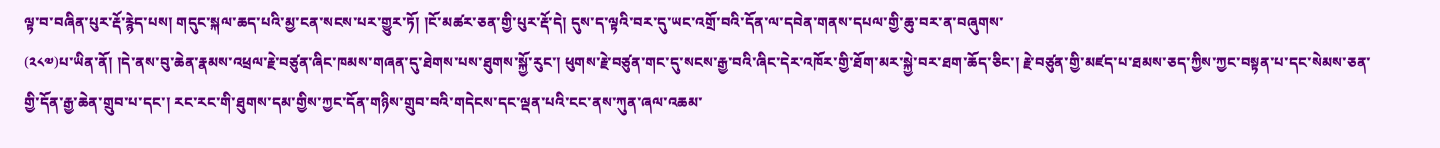ལྟ་བ་བཞིན་པུར་རྡོ་རྙེད་པས། གདུང་སྐལ་ཆད་པའི་མྱ་ངན་སངས་པར་གྱུར་ཏོ། །ངོ་མཚར་ཅན་གྱི་པུར་རྡོ་དེ། དུས་ད་ལྟའི་བར་དུ་ཡང་འགྲོ་བའི་དོན་ལ་དབེན་གནས་དཔལ་གྱི་ཆུ་བར་ན་བཞུགས་
(༢༨༧)པ་ཡིན་ནོ། །དེ་ནས་བུ་ཆེན་རྣམས་འཕྲལ་རྗེ་བཙུན་ཞིང་ཁམས་གཞན་དུ་ཐེགས་པས་ཐུགས་སྐྱོ་རུང་། ཕུགས་རྗེ་བཙུན་གང་དུ་སངས་རྒྱ་བའི་ཞིང་དེར་འཁོར་གྱི་ཐོག་མར་སྐྱེ་བར་ཐག་ཆོད་ཅིང་། རྗེ་བཙུན་གྱི་མཛད་པ་ཐམས་ཅད་ཀྱིས་ཀྱང་བསྟན་པ་དང་སེམས་ཅན་གྱི་དོན་རྒྱ་ཆེན་གྲུབ་པ་དང་། རང་རང་གི་ཐུགས་དམ་གྱིས་ཀྱང་དོན་གཉིས་གྲུབ་བའི་གདེངས་དང་ལྡན་པའི་ངང་ནས་ཀུན་ཞལ་འཆམ་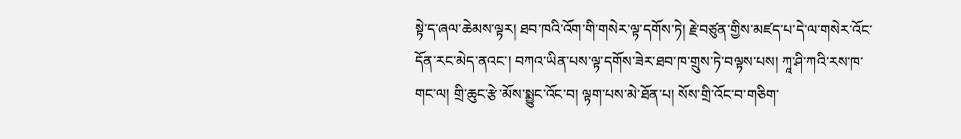སྟེ་ད་ཞལ་ཆེམས་ལྟར། ཐབ་ཁའི་འོག་གི་གསེར་ལྟ་དགོས་ཏེ། རྗེ་བཙུན་གྱིས་མཛད་པ་དེ་ལ་གསེར་འོང་དོན་རང་མེད་ནའང་། བཀའ་ཡིན་པས་ལྟ་དགོས་ཟེར་ཐབ་ཁ་གྲུས་ཏེ་བལྟས་པས། ཀཱ་ཤི་ཀའི་རས་ཁ་གང་ལ། གྲི་ཆུང་རྩེ་མོས་སྨྱུང་འོང་བ། ལྟག་པས་མེ་ཐོན་པ། སོས་གྲི་འོང་བ་གཅིག་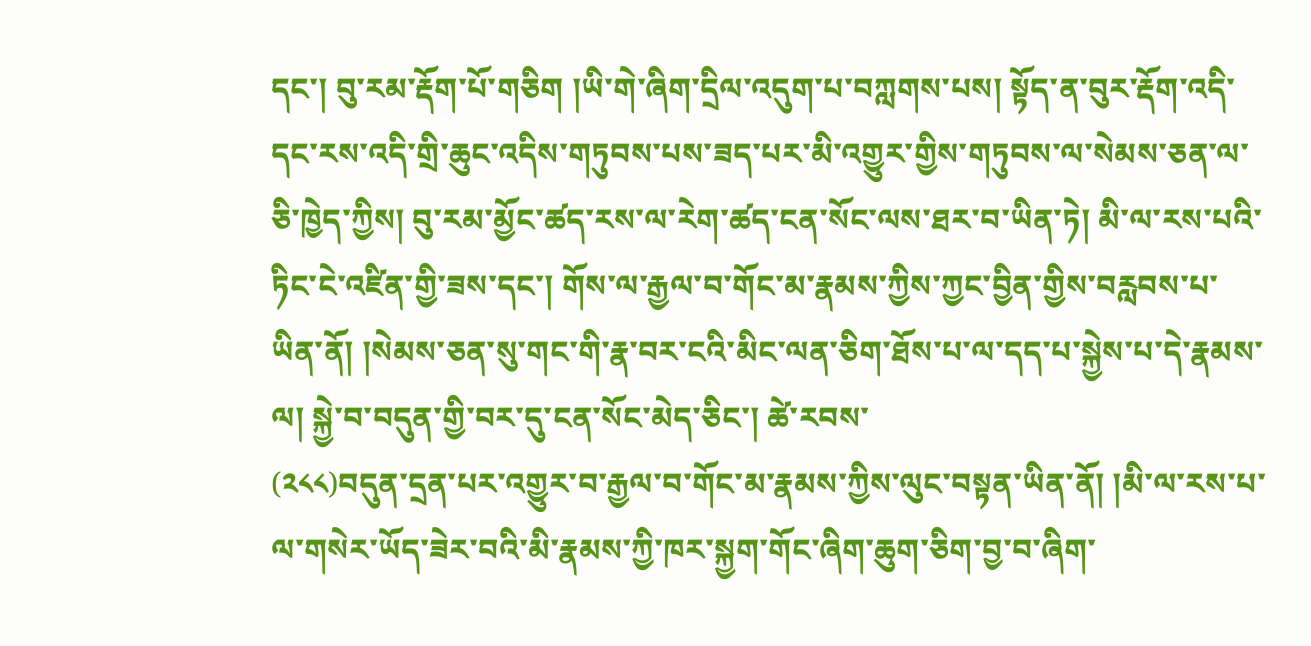དང་། བུ་རམ་རྡོག་པོ་གཅིག །ཡི་གེ་ཞིག་དྲིལ་འདུག་པ་བཀླགས་པས། སྟོད་ན་བུར་རྡོག་འདི་དང་རས་འདི་གྲི་ཆུང་འདིས་གཏུབས་པས་ཟད་པར་མི་འགྱུར་གྱིས་གཏུབས་ལ་སེམས་ཅན་ལ་ཅི་ཁྱེད་ཀྱིས། བུ་རམ་མྱོང་ཚད་རས་ལ་རེག་ཚད་ངན་སོང་ལས་ཐར་བ་ཡིན་ཏེ། མི་ལ་རས་པའི་ཏིང་ངེ་འཛིན་གྱི་ཟས་དང་། གོས་ལ་རྒྱལ་བ་གོང་མ་རྣམས་ཀྱིས་ཀྱང་བྱིན་གྱིས་བརླབས་པ་ཡིན་ནོ། །སེམས་ཅན་སུ་གང་གི་རྣ་བར་ངའི་མིང་ལན་ཅིག་ཐོས་པ་ལ་དད་པ་སྐྱེས་པ་དེ་རྣམས་ལ། སྐྱེ་བ་བདུན་གྱི་བར་དུ་ངན་སོང་མེད་ཅིང་། ཚེ་རབས་
(༢༨༨)བདུན་དྲན་པར་འགྱུར་བ་རྒྱལ་བ་གོང་མ་རྣམས་ཀྱིས་ལུང་བསྟན་ཡིན་ནོ། །མི་ལ་རས་པ་ལ་གསེར་ཡོད་ཟེར་བའི་མི་རྣམས་ཀྱི་ཁར་སྐྱག་གོང་ཞིག་ཆུག་ཅིག་བྱ་བ་ཞིག་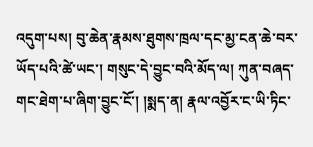འདུག་པས། བུ་ཆེན་རྣམས་ཐུགས་ཁྲལ་དང་མྱ་ངན་ཆེ་བར་ཡོད་པའི་ཚེ་ཡང་། གསུང་དེ་བྱུང་བའི་མོད་ལ། ཀུན་བཞད་གང་ཐེག་པ་ཞིག་བྱུང་ངོ་། །སྨད་ན། རྣལ་འབྱོར་ང་ཡི་ཏིང་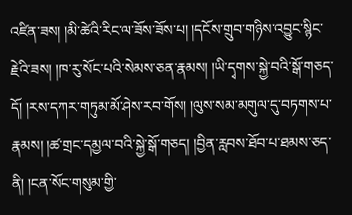འཛིན་ཟས། །མི་ཚེའི་རིང་ལ་ཟོས་ཟོས་པ། །དངོས་གྲུབ་གཉིས་འབྱུང་སྙིང་རྗེའི་ཟས། །ཁ་རུ་སོང་པའི་སེམས་ཅན་རྣམས། །ཡི་དྭགས་སྐྱེ་བའི་སྒོ་གཅད་དོ། །རས་དཀར་གཏུམ་མོ་ཤེས་རབ་གོས། །ལུས་སམ་མགུལ་དུ་བཏགས་པ་རྣམས། །ཚ་གྲང་དམྱལ་བའི་སྐྱེ་སྒོ་གཅད། །བྱིན་རླབས་ཐོབ་པ་ཐམས་ཅད་ནི། །ངན་སོང་གསུམ་གྱི་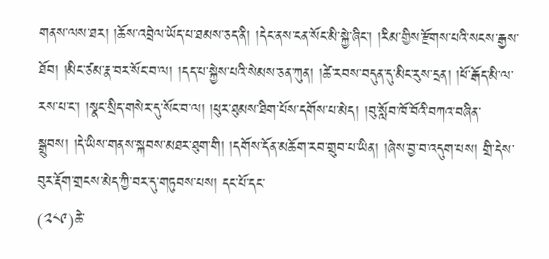གནས་ལས་ཐར། །ཆོས་འབྲེལ་ཡོད་པ་ཐམས་ཅད་ནི། །དེང་ནས་ངན་སོང་མི་སྐྱེ་ཞིང་། །རིམ་གྱིས་རྫོགས་པའི་སངས་རྒྱས་ཐོབ། །མིང་ཙམ་རྣ་བར་སོང་བ་ལ། །དད་པ་སྐྱེས་པའི་སེམས་ཅན་ཀུན། །ཚེ་རབས་བདུན་དུ་མིང་རུས་དྲན། །ཕོ་རྒོད་མི་ལ་རས་པ་ང་། །སྣང་སྲིད་གསེར་དུ་སོང་བ་ལ། །ཕུར་ཐུམས་ཐིག་པོས་དགོས་པ་མེད། །བུ་སློབ་ཁོ་བོའི་བཀའ་བཞིན་སྒྲུབས། །དེ་ཡིས་གནས་སྐབས་མཐར་ཐུག་གི། །དགོས་དོན་མཆོག་རབ་གྲུབ་པ་ཡིན། །ཞེས་བྱ་བ་འདུག་པས། གྲི་དེས་བུར་རྡོག་གྲངས་མེད་ཀྱི་བར་དུ་གཏུབས་པས། དང་པོ་དང་
(༢༨༩)ཆེ་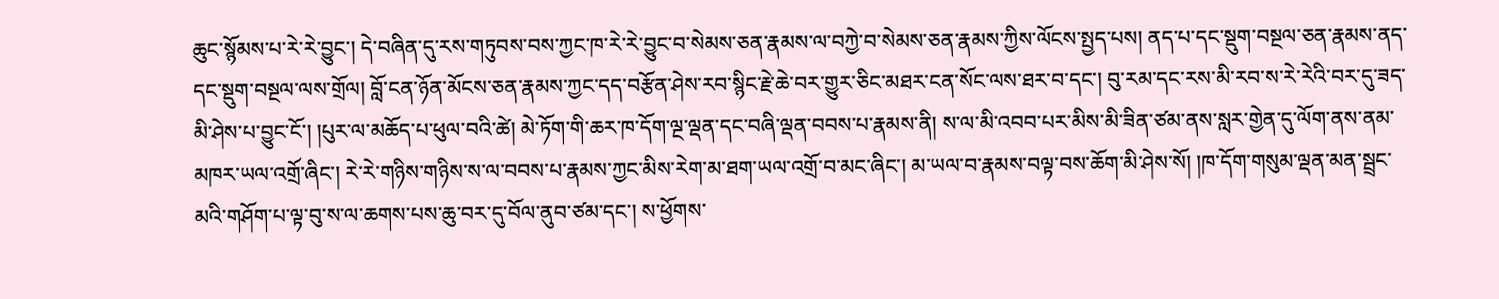ཆུང་སྙོམས་པ་རེ་རེ་བྱུང་། དེ་བཞིན་དུ་རས་གཏུབས་བས་ཀྱང་ཁ་རེ་རེ་བྱུང་བ་སེམས་ཅན་རྣམས་ལ་བཀྱེ་བ་སེམས་ཅན་རྣམས་ཀྱིས་ལོངས་སྤྱད་པས། ནད་པ་དང་སྡུག་བསྔལ་ཅན་རྣམས་ནད་དང་སྡུག་བསྔལ་ལས་གྲོལ། བློ་ངན་ཉོན་མོངས་ཅན་རྣམས་ཀྱང་དད་བརྩོན་ཤེས་རབ་སྙིང་རྗེ་ཆེ་བར་གྱུར་ཅིང་མཐར་ངན་སོང་ལས་ཐར་བ་དང་། བུ་རམ་དང་རས་མི་རབ་ས་རེ་རེའི་བར་དུ་ཟད་མི་ཤེས་པ་བྱུང་ངོ་། །པུར་ལ་མཆོད་པ་ཕུལ་བའི་ཚེ། མེ་ཏོག་གི་ཆར་ཁ་དོག་ལྔ་ལྡན་དང་བཞི་ལྡན་བབས་པ་རྣམས་ནི། ས་ལ་མི་འབབ་པར་མིས་མི་ཟིན་ཙམ་ནས་སླར་གྱེན་དུ་ལོག་ནས་ནམ་མཁར་ཡལ་འགྲོ་ཞིང་། རེ་རེ་གཉིས་གཉིས་ས་ལ་བབས་པ་རྣམས་ཀྱང་མིས་རེག་མ་ཐག་ཡལ་འགྲོ་བ་མང་ཞིང་། མ་ཡལ་བ་རྣམས་བལྟ་བས་ཆོག་མི་ཤེས་སོ། །ཁ་དོག་གསུམ་ལྡན་མན་སྦྲང་མའི་གཤོག་པ་ལྟ་བུ་ས་ལ་ཆགས་པས་ཆུ་བར་དུ་བོལ་ནུབ་ཙམ་དང་། ས་ཕྱོགས་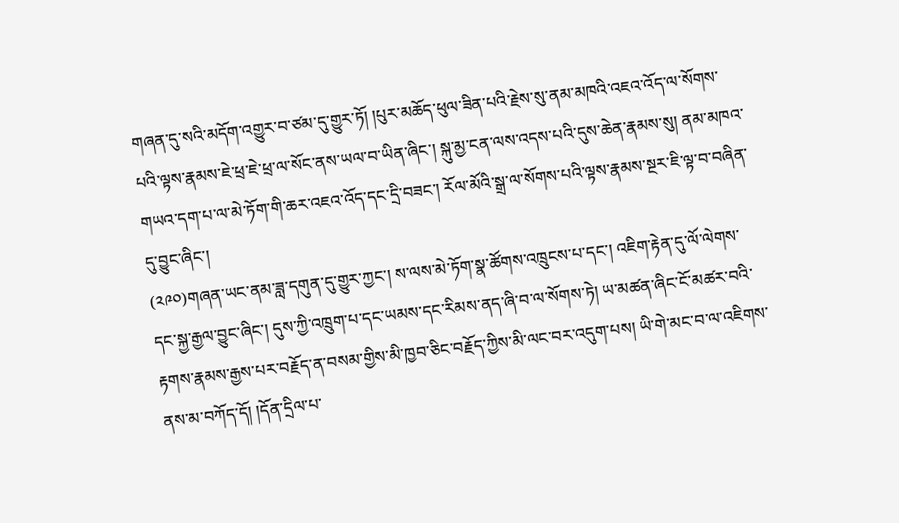གཞན་དུ་སའི་མདོག་འགྱུར་བ་ཙམ་དུ་གྱུར་ཏོ། །པུར་མཆོད་ཕུལ་ཟིན་པའི་རྗེས་སུ་ནམ་མཁའི་འཇའ་འོད་ལ་སོགས་པའི་ལྟས་རྣམས་ཇེ་ཕྲ་ཇེ་ཕྲ་ལ་སོང་ནས་ཡལ་བ་ཡིན་ཞིང་། སྐུ་མྱ་ངན་ལས་འདས་པའི་དུས་ཆེན་རྣམས་སུ། ནམ་མཁའ་གཡའ་དག་པ་ལ་མེ་ཏོག་གི་ཆར་འཇའ་འོད་དང་དྲི་བཟང་། རོལ་མོའི་སྒྲ་ལ་སོགས་པའི་ལྟས་རྣམས་སྔར་ཇི་ལྟ་བ་བཞིན་དུ་བྱུང་ཞིང་།
(༢༩༠)གཞན་ཡང་ནམ་ཟླ་དགུན་དུ་གྱུར་ཀྱང་། ས་ལས་མེ་ཏོག་སྣ་ཚོགས་འཁྲུངས་པ་དང་། འཇིག་རྟེན་དུ་ལོ་ལེགས་དང་སྐྱ་རྒྱལ་བྱུང་ཞིང་། དུས་ཀྱི་འཁྲུག་པ་དང་ཡམས་དང་རིམས་ནད་ཞི་བ་ལ་སོགས་ཏེ། ཡ་མཚན་ཞིང་ངོ་མཚར་བའི་རྟགས་རྣམས་རྒྱས་པར་བརྗོད་ན་བསམ་གྱིས་མི་ཁྱབ་ཅིང་བརྗོད་ཀྱིས་མི་ལང་བར་འདུག་པས། ཡི་གེ་མང་བ་ལ་འཇིགས་ནས་མ་བཀོད་དོ། །དོན་དྲིལ་པ་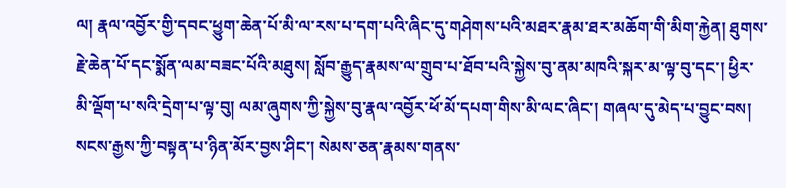ལ། རྣལ་འབྱོར་གྱི་དབང་ཕྱུག་ཆེན་པོ་མི་ལ་རས་པ་དག་པའི་ཞིང་དུ་གཤེགས་པའི་མཐར་རྣམ་ཐར་མཆོག་གི་མིག་རྐྱེན། ཐུགས་རྗེ་ཆེན་པོ་དང་སྨོན་ལམ་བཟང་པོའི་མཐུས། སློབ་རྒྱུད་རྣམས་ལ་གྲུབ་པ་ཐོབ་པའི་སྐྱེས་བུ་ནམ་མཁའི་སྐར་མ་ལྟ་བུ་དང་། ཕྱིར་མི་ལྡོག་པ་སའི་དྲེག་པ་ལྟ་བུ། ལམ་ཞུགས་ཀྱི་སྐྱེས་བུ་རྣལ་འབྱོར་ཕོ་མོ་དཔག་གིས་མི་ལང་ཞིང་། གཞལ་དུ་མེད་པ་བྱུང་བས། སངས་རྒྱས་ཀྱི་བསྟན་པ་ཉིན་མོར་བྱས་ཤིང་། སེམས་ཅན་རྣམས་གནས་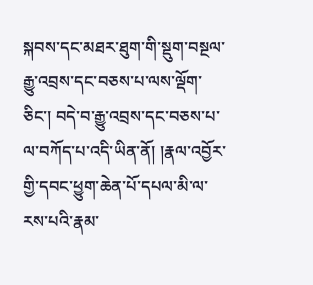སྐབས་དང་མཐར་ཐུག་གི་སྡུག་བསྔལ་རྒྱུ་འབྲས་དང་བཅས་པ་ལས་ལྡོག་ཅིང་། བདེ་བ་རྒྱུ་འབྲས་དང་བཅས་པ་ལ་བཀོད་པ་འདི་ཡིན་ནོ། །རྣལ་འབྱོར་གྱི་དབང་ཕྱུག་ཆེན་པོ་དཔལ་མི་ལ་རས་པའི་རྣམ་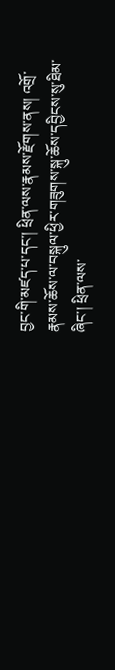བྱང་གི་མཛད་པ་དང་། ཕྲིན་ལས་རྣམས་རྫོགས་ནས། འགྲོ་རྣམས་ཆོས་ལ་བསྐུལ་ཕྱིར་གཟུགས་སྐུ་ཆོས་དབྱིངས་སུ་ཐིམ་ཞིང་། ཕྲིན་ལས་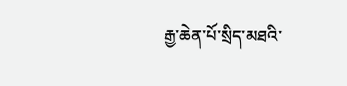རྒྱ་ཆེན་པོ་སྲིད་མཐའི་